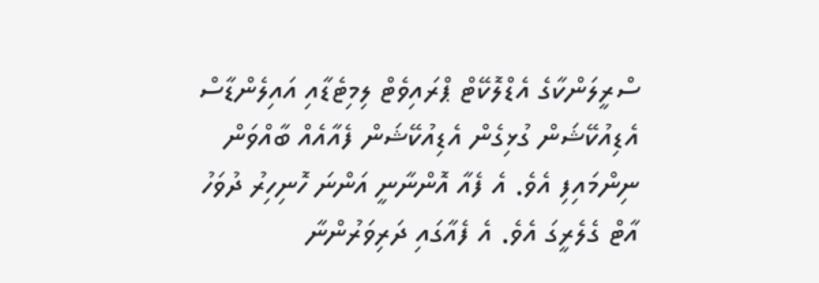ސްރީލަންކާގެ އެޑްލޮކޭޓް ޕްރައިވެޓް ލިމިޓެޑާއި އައިލެންޑާސް އެޑިއުކޭޝަން ގުޅިގެން އެޑިއުކޭޝަން ފެއާއެއް ބާއްވަން ނިންމައިފި އެވެ. އެ ފެއާ އޮންނާނީ އަންނަ ހޮނިހިރު ދުވަހު އާޓް ގެލެރީގަ އެވެ. އެ ފެއާގައި ދަރިވަރުންނާ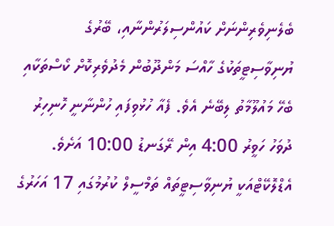ބެލެނިވެރިންނަށް ކައުންސިލަރުންނާއި، ބޭރުގެ ޔުނިވާސިޓީތަކުގެ ހާއްސަ މަންދޫބުން މެދުވެރިކޮށް ކޯސްތަކާއި ބެހޭ މައުލޫމާތު ލިބޭނެ އެވެ. ފެއާ ހުޅުވިފައި ހުންނާނީ ހޮނިހިރު ދުވަހު ހަވީރު 4:00 އިން ރޭގަނޑު 10:00 އަށެވެ. އެޑްލޮކޭޓްއަކީ ޔުނިވާސިޓީތައް ތަމްސީލް ކުރުމުގައި 17 އަހަރުގެ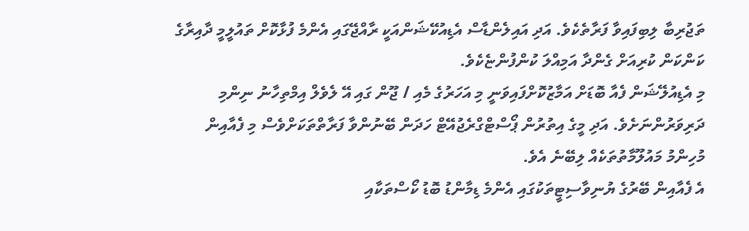ތަޖުރިބާ ލިބިފައިވާ ފަރާތެކެވެ. އަދި އައިލެންޑާސް އެޑިއުކޭޝަންއަކީ ރާއްޖޭގައި އެންމެ ފުޅާކޮށް ތައުލީމީ ދާއިރާގެ ކަންކަން ކުރިއަށް ގެންދާ އަމިއްލަ ކުންފުންޏެކެވެ.
މި އެޑިއުލޭޝަން ފެއާ ބޮޑަށް އަމާޒުކޮށްފައިވަނީ މި އަހަރުގެ މެއި / ޖޫން ގައި އޭ ލެވެލް އިމްތިހާނު ނިންމި ދަރިވަރުންނަށެވެ. އަދި މީގެ އިތުރުން ޕޯސްޓްގްރެޖުއޭޓް ހަދަން ބޭނުންވާ ފަރާތްތަކަށްވެސް މި ފެއާއިން މުހިންމު މައުލޫމާތުތަކެއް ލިބޭނެ އެވެ.
އެ ފެއާއިން ބޭރުގެ ޔުނިވާސިޓީތަކުގައި އެންމެ ޑިމާންޑު ބޮޑު ކޯސްތަކާއި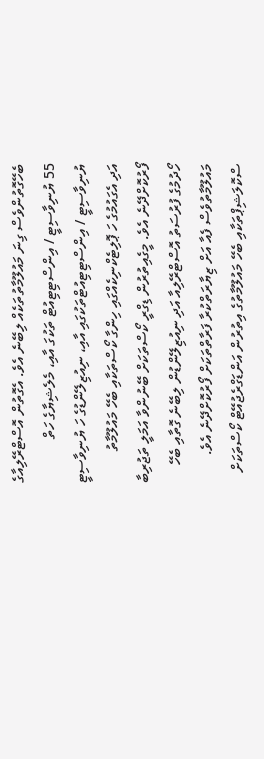ބެހޭގޮތުންވެސް ގިނަ މައުލޫމާތުތަކެއް ލިބޭނެ އެވެ. އެގޮތުން އޮސްޓްރޭލިއާގެ 55 ޔުނިވާސިޓީ / އިންސްޓިޓިއުޓް ތަކުގަ އާއި، މެލެޝިޔާގެ ހަތް ޔުނިވާސިޓީ / އިންސްޓިޓިއުޓްތަކުގައި އާއި، ނިއުޒިލޭންޑުގެ ހަ ޔުނިވާސިޓީ އަދި އެގައުމުގެ ހަ ޕޮލިޓެކްނިކެއްގައި ހިންގާ ކޯސްތަކާއި ބެހޭ މައުލޫމާތު ފޯރުކޮށްދޭނެ އެވެ. މީގެއިތުރުން ޑިގްރީ ކޯސްތަކަށް ބޭނުންވާ އަމަލީ ތަޖުރިބާ ހޯދުމުގެ ފުރުސަތު އޮސްޓްރޭލިއާ އަދި ނިއުޒިލޭންޑުން ލިބޭނެ ގޮތާއި ބެހޭ މައުލޫމާތުވެސް ފެއާ އަށް ޒިޔާރަތްކުރާ ފަރާތްތަކަށް ފޯރުކޮށްދޭނެ އެވެ.
ސްކޮލަޝިޕްތަކާއި ބެހޭ މައުލޫމާތުގެ އިތުރުން އަންޑަގްރެޖުއޭޓް ކޯސްތަކަށް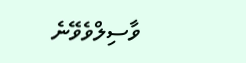ވާސިލްވެވޭނެ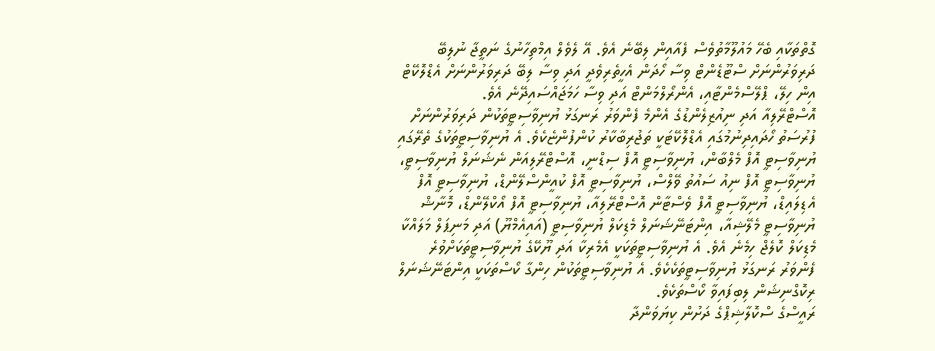ގޮތްތަކާއި ބެހޭ މައުލޫމާތުވެސް ފެއާއިން ލިބޭނެ އެވެ. އޭ ލެވެލް އިމްތިހާނުގެ ނަތީޖާ ނުލިބޭ ދަރިވަރުންނަށް ސްޓޫޑެންޓް ވިސާ ހޯދަން އެހީތެރިވެދީ އަދި ވިސާ ލިބޭ ދަރިވަރުންނަށް އެޑްލޮކޭޓް އިން ހިލޭ، ޕްލޭސްމެންޓާއި، އެންރޯލްމަންޓް އަދި ވިސާ ހަމަޖައްސައިދޭނެ އެވެ.
އޮސްޓްރޭލިއާ އަދި ނިއުޒިލެންޑުގެ އެންމެ ފެންވަރު ރަނގަޅު ޔުނިވާސިޓީތަކުން ދަރިވަރުންނަށް ފުރުސަތު ހޯދައިދިނުމުގައި އެޑްލޮކޭޓަކީ ތަޖުރިބާކާރު ކުންފުންޏެކެވެ. އެ ޔުނިވާސިޓީތަކުގެ ތެރޭގައި ޔުނިވާސިޓީ އޮފް މެލްބާން، ޔުނިވާސިޓީ އޮފް ސިޑްނީ، އޮސްޓްރޭލިއަން ނެޝަނަލް ޔުނިވާސިޓީ، ޔުނިވާސިޓީ އޮފް ނިއު ސައުތު ވޭލްސް، ޔުނިވާސިޓީ އޮފް ކުއީންސްލޭންޑް، ޔުނިވާސިޓީ އޮފް އެޑިލައިޑް، ޔުނިވާސިޓީ އޮފް ވެސްޓާން އޮސްޓްރޭލިއާ، ޔުނިވާސިޓީ އޮފް އޯކްލޭންޑް، މޮނާޝް ޔުނިވާސިޓީ މެލޭޝިއާ، އިންޓަނޭޝަނަލް މެޑިކަލް ޔުނިވާސިޓީ (އައިއެމްޔޫ) އަދި މަނިޕަލް މަލައްކާ މެޑިކަލް ކޮލެޖް ހިމެނެ އެވެ. އެ ޔުނިވާސިޓީތަކަކީ އެމެރިކާ އަދި ޔޫކޭގެ ޔުނިވާސިޓީތަކަށްވުރެ ފެންވަރު ރަނގަޅު ޔުނިވާސިޓީތަކެކެވެ. އެ ޔުނިވާސިޓީތަކުން ހިންގާ ކޯސްތަކަކީ އިންޓަނޭޝަނަލް ރިކޮގްނިޝަން ލިބިފައިވާ ކޯސްތަކެވެ.
ރައީސްގެ ސްކޮލާޝިޕްގެ ދަށުން ކިޔަވަންދާ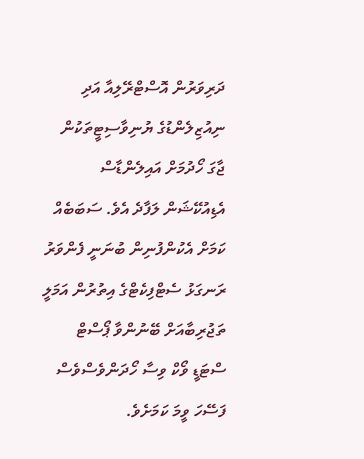ދަރިވަރުން އޮސްޓްރޭލިއާ އަދި ނިއުޒިލެންޑުގެ ޔުނިވާސިޓީތަކުން ޖާގަ ހޯދުމަށް އައިލެންޑާސް އެޑިއުކޭޝަން ލަފާދެ އެވެ. ސަބަބެއް ކަމަށް އެކުންފުނިން ބުނަނީ ފެންވަރު ރަނގަޅު ސެޓްފިކެޓްގެ އިތުރުން އަމަލީ ތަޖުރިބާއަށް ބޭނުންވާ ޕޯސްޓް ސްޓަޑީ ވޯކް ވިސާ ހޯދަންވެސްވެސް ފަސޭހަ ވީމަ ކަމަށެވެ.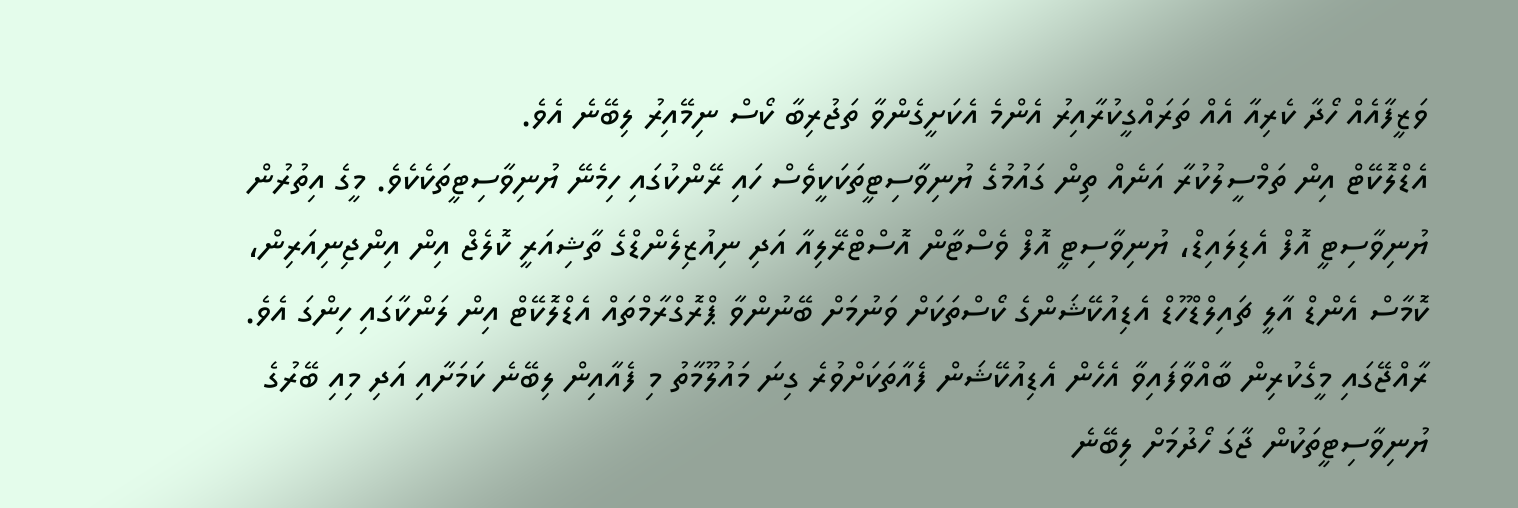ވަޒީފާއެއް ހޯދާ ކެރިއާ އެއް ތަރައްގީކުރާއިރު އެންމެ އެކަށީގެންވާ ތަޖުރިބާ ކޯސް ނިމޭއިރު ލިބޭނެ އެވެ.
އެޑްލޮކޭޓް އިން ތަމްސީލުކުރާ އަނެއް ތިން ގައުމުގެ ޔުނިވާސިޓީތަކަކީވެސް ހައި ރޭންކުގައި ހިމެނޭ ޔުނިވާސިޓީތަކެކެވެ. މީގެ އިތުރުން ޔުނިވާސިޓީ އޮފް އެޑިލައިޑް، ޔުނިވާސިޓީ އޮފް ވެސްޓާން އޮސްޓްރޭލިއާ އަދި ނިއުޒިލެންޑްގެ ތާޝިއަރީ ކޮލެޖް އިން އިންޖިނިއަރިން، ކޮމާސް އެންޑް އާލީ ޗައިލްޑްހޫޑް އެޑިއުކޭޝަންގެ ކޯސްތަކަށް ވަނުމަށް ބޭނުންވާ ޕްރޮގްރާމްތައް އެޑްލޮކޭޓް އިން ލަންކާގައި ހިންގަ އެވެ.
ރާއްޖޭގައި މީގެކުރިން ބާއްވާފައިވާ އެހެން އެޑިއުކޭޝަން ފެއާތަކަށްވުރެ ގިނަ މައުލޫމާތު މި ފެއާއިން ލިބޭނެ ކަމަށާއި އަދި މިއި ބޭރުގެ ޔުނިވާސިޓީތަކުން ޖާގަ ހޯދުމަށް ލިބޭނެ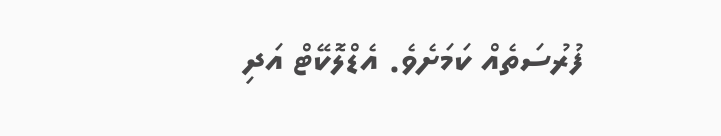ފުރުސަތެއް ކަމަށެވެ. އެޑްލޮކޭޓް އަދި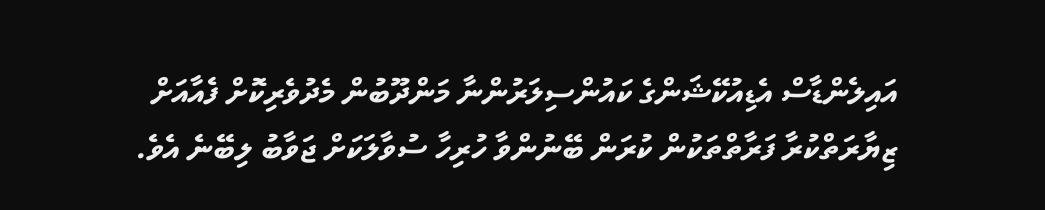އައިލެންޑާސް އެޑިއުކޭޝަންގެ ކައުންސިލަރުންނާ މަންދޫބުން މެދުވެރިކޮށް ފެއާއަށް ޒިޔާރަތްކުރާ ފަރާތްތަކުން ކުރަން ބޭނުންވާ ހުރިހާ ސުވާލަކަށް ޖަވާބު ލިބޭނެ އެވެ.